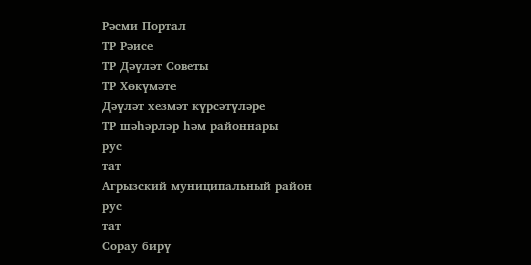Рәсми Портал
ТР Рәисе
ТР Дәүләт Советы
ТР Хөкүмәте
Дәүләт хезмәт күрсәтүләре
ТР шәһәрләр һәм районнары
рус
тат
Агрызский муниципальный район
рус
тат
Сорау бирү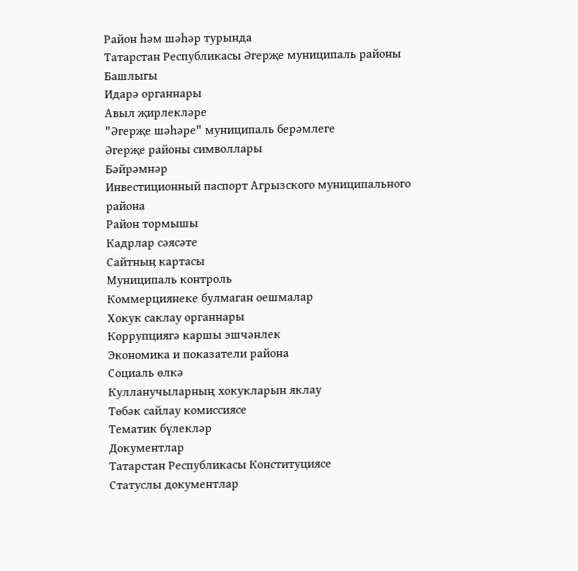Район һәм шәһәр турында
Татарстан Республикасы Әгерҗе муниципаль районы Башлыгы
Идарә органнары
Авыл җирлекләре
"Әгерҗе шәһәре" муниципаль берәмлеге
Әгерҗе районы символлары
Бәйрәмнәр
Инвестиционный паспорт Агрызского муниципального района
Район тормышы
Кадрлар сәясәте
Сайтныӊ картасы
Муниципаль контроль
Коммерциянеке булмаган оешмалар
Хокук саклау органнары
Коррупциягә каршы эшчәнлек
Экономика и показатели района
Социаль өлкә
Кулланучыларның хокукларын яклау
Төбәк сайлау комиссиясе
Тематик бүлекләр
Документлар
Татарстан Республикасы Конституциясе
Статуслы документлар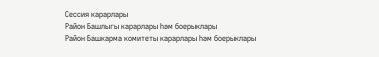Сессия карарлары
Район Башлыгы карарлары һәм боерыклары
Район Башкарма комитеты карарлары һәм боерыклары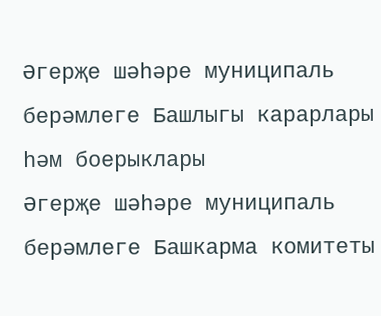Әгерҗе шәһәре муниципаль берәмлеге Башлыгы карарлары һәм боерыклары
Әгерҗе шәһәре муниципаль берәмлеге Башкарма комитеты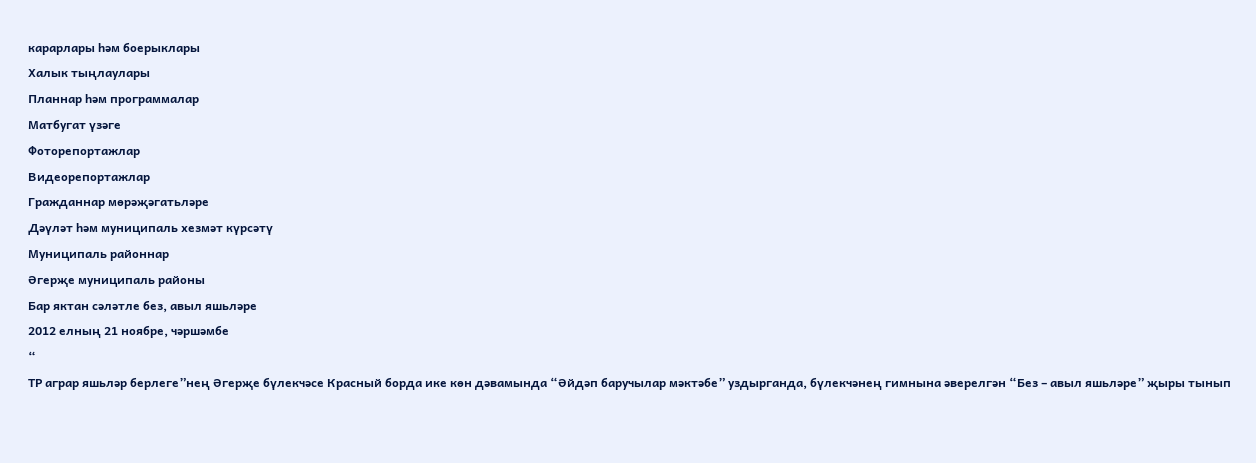карарлары һәм боерыклары
Халык тыңлаулары
Планнар һәм программалар
Матбугат үзәге
Фоторепортажлар
Видеорепортажлар
Гражданнар мөрәҗәгатьләре
Дәүләт һәм муниципаль хезмәт күрсәтү
Муниципаль районнар
Әгерҗе муниципаль районы
Бар яктан сәләтле без, авыл яшьләре
2012 елның 21 ноябре, чәршәмбе
“
ТР аграр яшьләр берлеге”нең Әгерҗе бүлекчәсе Красный борда ике көн дәвамында “Әйдәп баручылар мәктәбе” уздырганда, бүлекчәнең гимнына әверелгән “Без – авыл яшьләре” җыры тынып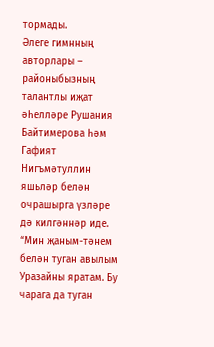тормады.
Әлеге гимнның авторлары – районыбызның талантлы иҗат әһелләре Рушания Байтимерова һәм Гафият Нигъмәтуллин яшьләр белән очрашырга үзләре дә килгәннәр иде. “Мин җаным-тәнем белән туган авылым Уразайны яратам. Бу чарага да туган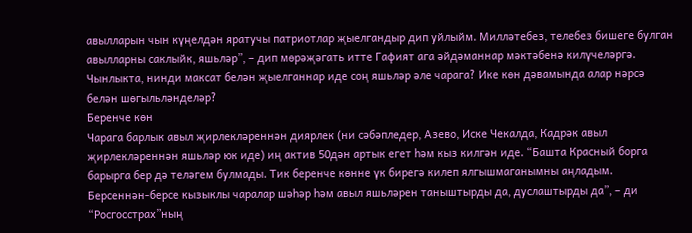авылларын чын күңелдән яратучы патриотлар җыелгандыр дип уйлыйм. Милләтебез, телебез бишеге булган авылларны саклыйк, яшьләр”, – дип мөрәҗәгать итте Гафият ага әйдәманнар мәктәбенә килүчеләргә. Чынлыкта, нинди максат белән җыелганнар иде соң яшьләр әле чарага? Ике көн дәвамында алар нәрсә белән шөгыльләнделәр?
Беренче көн
Чарага барлык авыл җирлекләреннән диярлек (ни сәбәпледер, Азево, Иске Чекалда, Кадрәк авыл җирлекләреннән яшьләр юк иде) иң актив 50дән артык егет һәм кыз килгән иде. “Башта Красный борга барырга бер дә теләгем булмады. Тик беренче көнне үк бирегә килеп ялгышмаганымны аңладым. Берсеннән-берсе кызыклы чаралар шәһәр һәм авыл яшьләрен таныштырды да, дуслаштырды да”, – ди “Росгосстрах”ның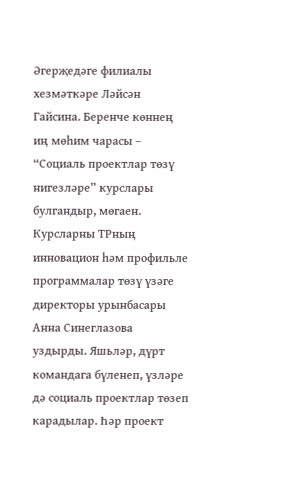Әгерҗедәге филиалы хезмәткәре Ләйсән Гайсина. Беренче көннең иң мөһим чарасы – “Социаль проектлар төзү нигезләре” курслары булгандыр, мөгаен. Курсларны ТРның инновацион һәм профильле программалар төзү үзәге директоры урынбасары Анна Синеглазова уздырды. Яшьләр, дүрт командага бүленеп, үзләре дә социаль проектлар төзеп карадылар. Һәр проект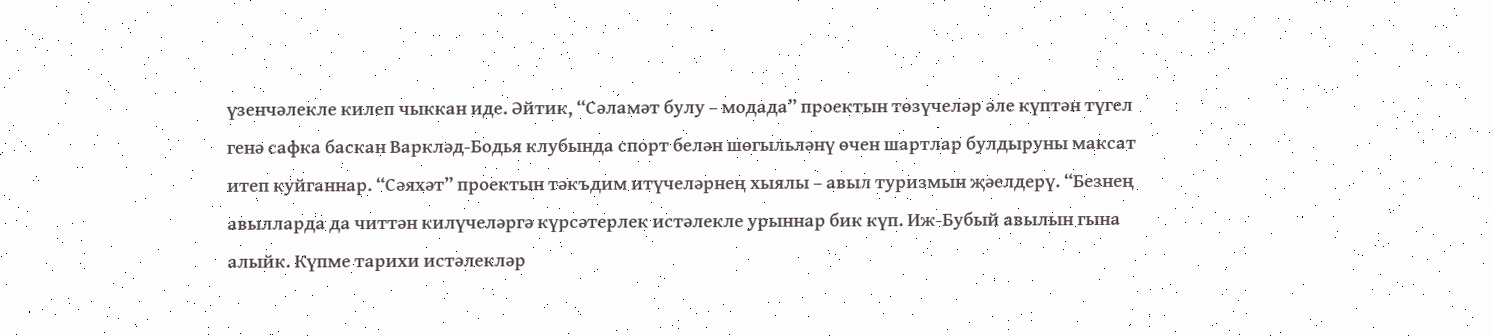үзенчәлекле килеп чыккан иде. Әйтик, “Сәламәт булу – модада” проектын төзүчеләр әле күптән түгел генә сафка баскан Варкләд-Бодья клубында спорт белән шөгыльләнү өчен шартлар булдыруны максат итеп куйганнар. “Сәяхәт” проектын тәкъдим итүчеләрнең хыялы – авыл туризмын җәелдерү. “Безнең авылларда да читтән килүчеләргә күрсәтерлек истәлекле урыннар бик күп. Иж-Бубый авылын гына алыйк. Күпме тарихи истәлекләр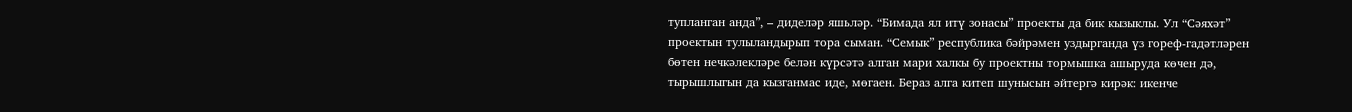тупланган анда”, – диделәр яшьләр. “Бимада ял итү зонасы” проекты да бик кызыклы. Ул “Сәяхәт” проектын тулыландырып тора сыман. “Семык” республика бәйрәмен уздырганда үз гореф-гадәтләрен бөтен нечкәлекләре белән күрсәтә алган мари халкы бу проектны тормышка ашыруда көчен дә, тырышлыгын да кызганмас иде, мөгаен. Бераз алга китеп шунысын әйтергә кирәк: икенче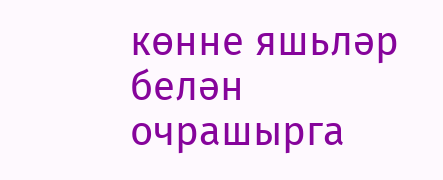көнне яшьләр белән очрашырга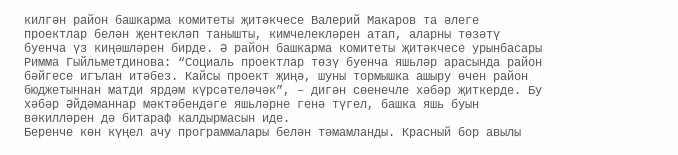килгән район башкарма комитеты җитәкчесе Валерий Макаров та әлеге проектлар белән җентекләп танышты, кимчелекләрен атап, аларны төзәтү буенча үз киңәшләрен бирде. Ә район башкарма комитеты җитәкчесе урынбасары Римма Гыйльметдинова: “Социаль проектлар төзү буенча яшьләр арасында район бәйгесе игълан итәбез. Кайсы проект җиңә, шуны тормышка ашыру өчен район бюджетыннан матди ярдәм күрсәтеләчәк”, – дигән сөенечле хәбәр җиткерде. Бу хәбәр Әйдәманнар мәктәбендәге яшьләрне генә түгел, башка яшь буын вәкилләрен дә битараф калдырмасын иде.
Беренче көн күңел ачу программалары белән тәмамланды. Красный бор авылы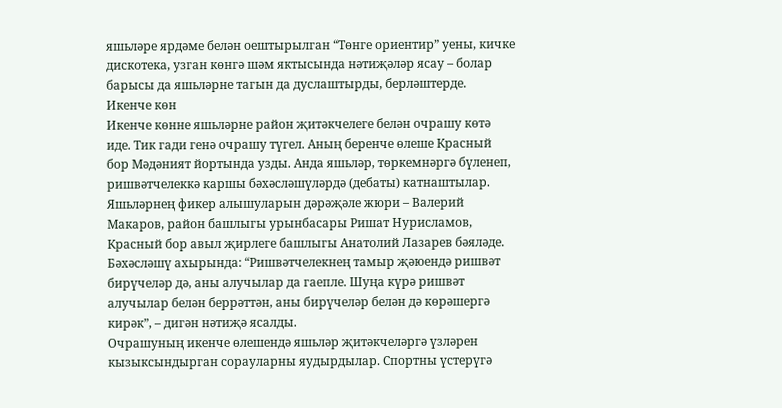яшьләре ярдәме белән оештырылган “Төнге ориентир” уены, кичке дискотека, узган көнгә шәм яктысында нәтиҗәләр ясау – болар барысы да яшьләрне тагын да дуслаштырды, берләштерде.
Икенче көн
Икенче көнне яшьләрне район җитәкчелеге белән очрашу көтә иде. Тик гади генә очрашу түгел. Аның беренче өлеше Красный бор Мәдәният йортында узды. Анда яшьләр, төркемнәргә бүленеп, ришвәтчелеккә каршы бәхәсләшүләрдә (дебаты) катнаштылар. Яшьләрнең фикер алышуларын дәрәҗәле жюри – Валерий Макаров, район башлыгы урынбасары Ришат Нурисламов, Красный бор авыл җирлеге башлыгы Анатолий Лазарев бәяләде. Бәхәсләшү ахырында: “Ришвәтчелекнең тамыр җәюендә ришвәт бирүчеләр дә, аны алучылар да гаепле. Шуңа күрә ришвәт алучылар белән беррәттән, аны бирүчеләр белән дә көрәшергә кирәк”, – дигән нәтиҗә ясалды.
Очрашуның икенче өлешендә яшьләр җитәкчеләргә үзләрен кызыксындырган сорауларны яудырдылар. Спортны үстерүгә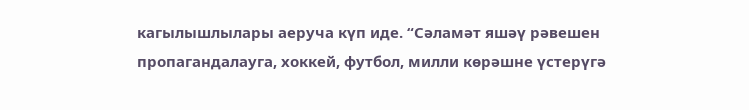кагылышлылары аеруча күп иде. “Сәламәт яшәү рәвешен пропагандалауга, хоккей, футбол, милли көрәшне үстерүгә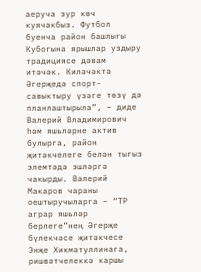аеруча зур көч куячакбыз. Футбол буенча район башлыгы Кубогына ярышлар уздыру традициясе дәвам итәчәк. Киләчәктә Әгерҗедә спорт-савыктыру үзәге төзү дә планлаштырыла”, – диде Валерий Владимирович һәм яшьләрне актив булырга, район җитәкчелеге белән тыгыз элемтәдә эшләргә чакырды. Валерий Макаров чараны оештыручыларга – “ТР аграр яшьләр берлеге”нең Әгерҗе бүлекчәсе җитәкчесе Энҗе Хикмәтуллинага, ришвәтчелеккә каршы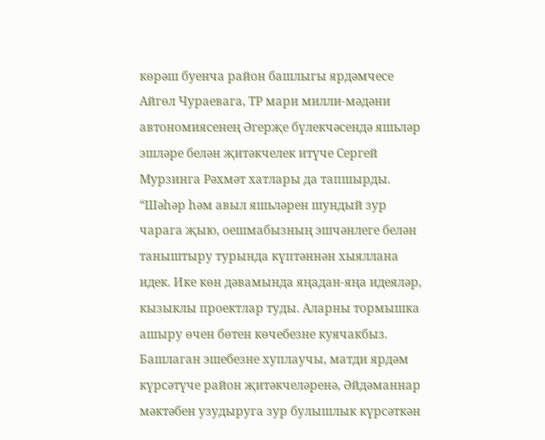көрәш буенча район башлыгы ярдәмчесе Айгөл Чураевага, ТР мари милли-мәдәни автономиясенең Әгерҗе бүлекчәсендә яшьләр эшләре белән җитәкчелек итүче Сергей Мурзинга Рәхмәт хатлары да тапшырды. “Шәһәр һәм авыл яшьләрен шундый зур чарага җыю, оешмабызның эшчәнлеге белән таныштыру турында күптәннән хыяллана идек. Ике көн дәвамында яңадан-яңа идеяләр, кызыклы проектлар туды. Аларны тормышка ашыру өчен бөтен көчебезне куячакбыз. Башлаган эшебезне хуплаучы, матди ярдәм күрсәтүче район җитәкчеләренә, Әйдәманнар мәктәбен узудыруга зур булышлык күрсәткән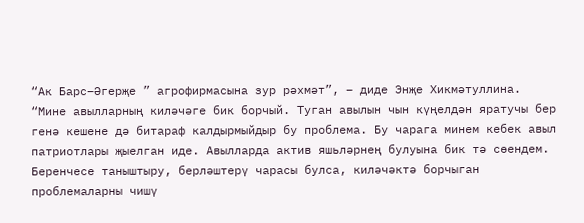“Ак Барс–Әгерҗе ” агрофирмасына зур рәхмәт”, – диде Энҗе Хикмәтуллина.
“Мине авылларның киләчәге бик борчый. Туган авылын чын күңелдән яратучы бер генә кешене дә битараф калдырмыйдыр бу проблема. Бу чарага минем кебек авыл патриотлары җыелган иде. Авылларда актив яшьләрнең булуына бик тә сөендем. Беренчесе таныштыру, берләштерү чарасы булса, киләчәктә борчыган проблемаларны чишү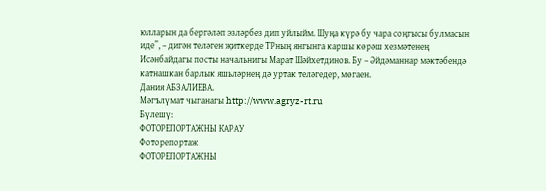юлларын да бергәләп эзләрбез дип уйлыйм. Шуңа күрә бу чара соңгысы булмасын иде”, – дигән теләген җиткерде ТРның янгынга каршы көрәш хезмәтенең Исәнбайдагы посты начальнигы Марат Шәйхетдинов. Бу – Әйдәманнар мәктәбендә катнашкан барлык яшьләрнең дә уртак теләгедер, мөгаен.
Дания АБЗАЛИЕВА.
Мәгълүмат чыганагы http://www.agryz-rt.ru
Бүлешү:
ФОТОРЕПОРТАЖНЫ КАРАУ
Фоторепортаж
ФОТОРЕПОРТАЖНЫ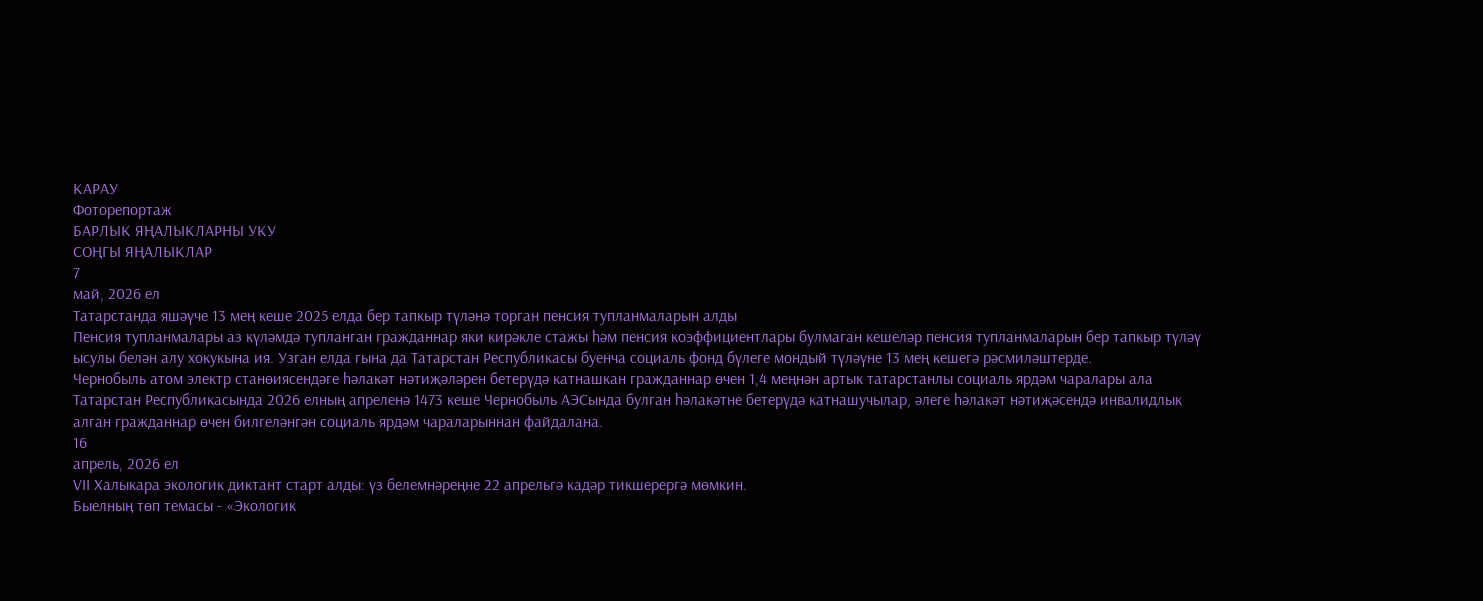КАРАУ
Фоторепортаж
БАРЛЫК ЯҢАЛЫКЛАРНЫ УКУ
СОҢГЫ ЯҢАЛЫКЛАР
7
май, 2026 ел
Татарстанда яшәүче 13 мең кеше 2025 елда бер тапкыр түләнә торган пенсия тупланмаларын алды
Пенсия тупланмалары аз күләмдә тупланган гражданнар яки кирәкле стажы һәм пенсия коэффициентлары булмаган кешеләр пенсия тупланмаларын бер тапкыр түләү ысулы белән алу хокукына ия. Узган елда гына да Татарстан Республикасы буенча социаль фонд бүлеге мондый түләүне 13 мең кешегә рәсмиләштерде.
Чернобыль атом электр станөиясендәге һәлакәт нәтиҗәләрен бетерүдә катнашкан гражданнар өчен 1,4 меңнән артык татарстанлы социаль ярдәм чаралары ала
Татарстан Республикасында 2026 елның апреленә 1473 кеше Чернобыль АЭСында булган һәлакәтне бетерүдә катнашучылар, әлеге һәлакәт нәтиҗәсендә инвалидлык алган гражданнар өчен билгеләнгән социаль ярдәм чараларыннан файдалана.
16
апрель, 2026 ел
VII Халыкара экологик диктант старт алды: үз белемнәреңне 22 апрельгә кадәр тикшерергә мөмкин.
Быелның төп темасы - «Экологик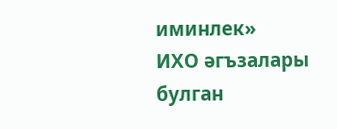иминлек»
ИХО әгъзалары булган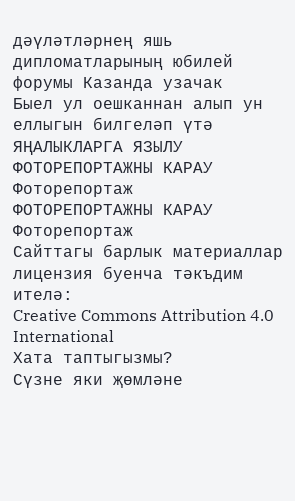дәүләтләрнең яшь дипломатларының юбилей форумы Казанда узачак
Быел ул оешканнан алып ун еллыгын билгеләп үтә
ЯҢАЛЫКЛАРГА ЯЗЫЛУ
ФОТОРЕПОРТАЖНЫ КАРАУ
Фоторепортаж
ФОТОРЕПОРТАЖНЫ КАРАУ
Фоторепортаж
Сайттагы барлык материаллар лицензия буенча тәкъдим ителә:
Creative Commons Attribution 4.0 International
Хата таптыгызмы?
Сүзне яки җөмләне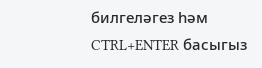билгеләгез һәм CTRL+ENTER басыгыз